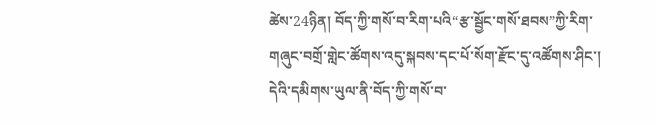ཚེས་24ཉིན། བོད་ཀྱི་གསོ་བ་རིག་པའི“རྩ་སྦྱོང་གསོ་ཐབས”ཀྱི་རིག་གཞུང་བགྲོ་གླེང་ཚོགས་འདུ་སྐབས་དང་པོ་སོག་རྫོང་དུ་འཚོགས་ཤིང་། དེའི་དམིགས་ཡུལ་ནི་བོད་ཀྱི་གསོ་བ་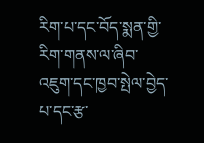རིག་པ་དང་བོད་སྨན་གྱི་རིག་གནས་ལ་ཞིབ་འཇུག་དང་ཁྱབ་སྤེལ་བྱེད་པ་དང་རྩ་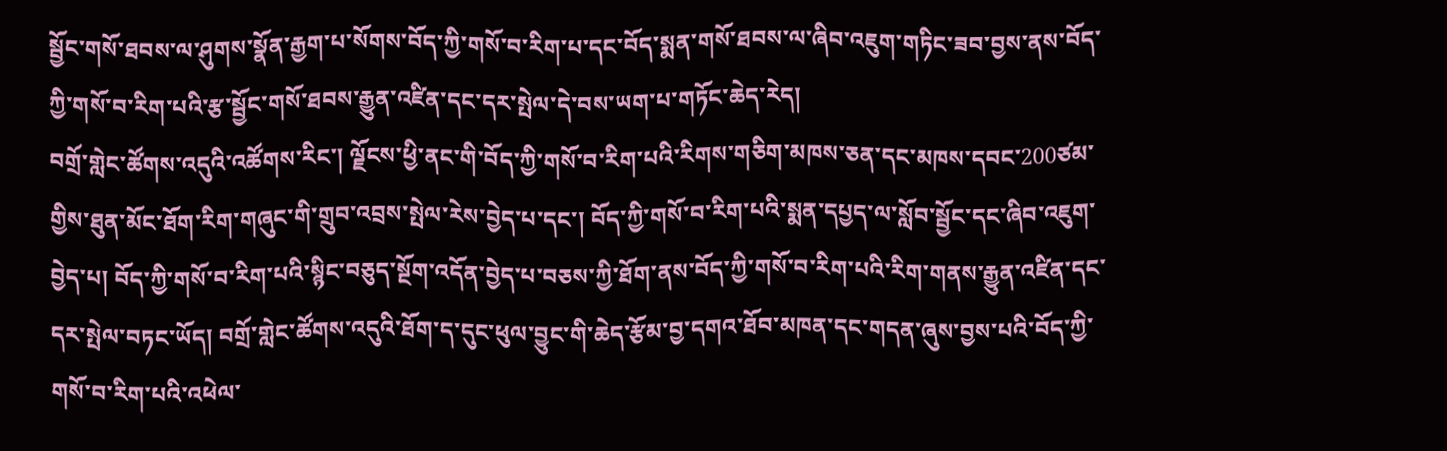སྦྱོང་གསོ་ཐབས་ལ་ཤུགས་སྣོན་རྒྱག་པ་སོགས་བོད་ཀྱི་གསོ་བ་རིག་པ་དང་བོད་སྨན་གསོ་ཐབས་ལ་ཞིབ་འཇུག་གཏིང་ཟབ་བྱས་ནས་བོད་ཀྱི་གསོ་བ་རིག་པའི་རྩ་སྦྱོང་གསོ་ཐབས་རྒྱུན་འཛིན་དང་དར་སྤེལ་དེ་བས་ཡག་པ་གཏོང་ཆེད་རེད།
བགྲོ་གླེང་ཚོགས་འདུའི་འཚོགས་རིང་། ལྗོངས་ཕྱི་ནང་གི་བོད་ཀྱི་གསོ་བ་རིག་པའི་རིགས་གཅིག་མཁས་ཅན་དང་མཁས་དབང་200ཙམ་གྱིས་ཐུན་མོང་ཐོག་རིག་གཞུང་གི་གྲུབ་འབྲས་སྤེལ་རེས་བྱེད་པ་དང་། བོད་ཀྱི་གསོ་བ་རིག་པའི་སྨན་དཔྱད་ལ་སློབ་སྦྱོང་དང་ཞིབ་འཇུག་བྱེད་པ། བོད་ཀྱི་གསོ་བ་རིག་པའི་སྙིང་བཅུད་སྔོག་འདོན་བྱེད་པ་བཅས་ཀྱི་ཐོག་ནས་བོད་ཀྱི་གསོ་བ་རིག་པའི་རིག་གནས་རྒྱུན་འཛིན་དང་དར་སྤེལ་བཏང་ཡོད། བགྲོ་གླེང་ཚོགས་འདུའི་ཐོག་ད་དུང་ཕུལ་བྱུང་གི་ཆེད་རྩོམ་བྱ་དགའ་ཐོབ་མཁན་དང་གདན་ཞུས་བྱས་པའི་བོད་ཀྱི་གསོ་བ་རིག་པའི་འཕེལ་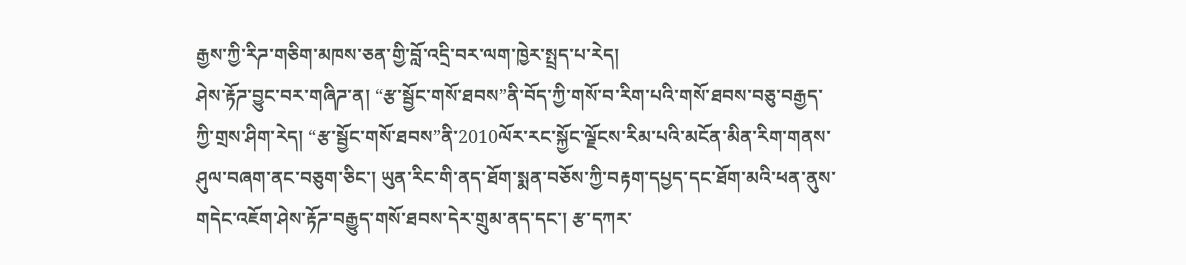རྒྱས་ཀྱི་རིཌ་གཅིག་མཁས་ཅན་གྱི་བློ་འདྲི་བར་ལག་ཁྱེར་སྤྲད་པ་རེད།
ཤེས་རྟོཌ་བྱུང་བར་གཞིཌ་ན། “རྩ་སྦྱོང་གསོ་ཐབས”ནི་བོད་ཀྱི་གསོ་བ་རིག་པའི་གསོ་ཐབས་བཅུ་བརྒྱད་ཀྱི་གྲས་ཤིག་རེད། “རྩ་སྦྱོང་གསོ་ཐབས”ནི་2010ལོར་རང་སྐྱོང་ལྗོངས་རིམ་པའི་མངོན་མིན་རིག་གནས་ཤུལ་བཞག་ནང་བཅུག་ཅིང་། ཡུན་རིང་གི་ནད་ཐོག་སྨན་བཅོས་ཀྱི་བརྟག་དཔྱད་དང་ཐོག་མའི་ཕན་ནུས་གདེང་འཇོག་ཤེས་རྟོཌ་བརྒྱུད་གསོ་ཐབས་དེར་གྲུམ་ནད་དང་། རྩ་དཀར་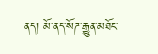ནད། མོ་ནད་སོཌ་རྒྱུན་མཐོང་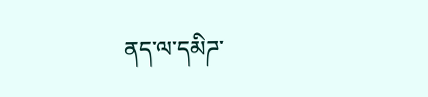ནད་ལ་དམིཌ་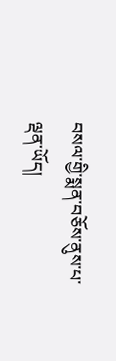བསལ་གྱི་སྨན་བཅོས་ནུས་པ་ལྡན་ཡོད།